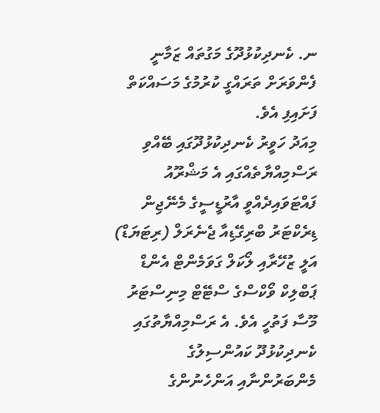ނ. ކެނދިކުޅުދޫގެ މަގުތައް ޒަމާނީ ފެންވަރަށް ތަރައްގީ ކުރުމުގެ މަސައްކަތް ފަށައިފި އެވެ.
މިއަދު ހަވީރު ކެނދިކުޅުދޫގައި ބޭއްވި ރަސްމިއްޔާތެއްގައި އެ މަޝްރޫއު ފައްޓަވައިދެއްވީ އާރުޑީސީގެ މެނޭޖިން ޑިރެކްޓަރު ބްރިގޭޑިއާ ޖެނެރަލް (ރިޓަޔަޑް) އަލީ ޒުހޭރާއި ލޯކަލް ގަވަމެންޓް އެންޑް ޕަބްލިކް ވޯކްސްގެ ސްޓޭޓް މިނިސްޓަރު މޫސާ ފަތުހީ އެވެ. އެ ރަސްމިއްޔާތުގައި ކެނދިކުޅުދޫ ކައުންސިލުގެ މެންބަރުންނާއި އަންހެނުންގެ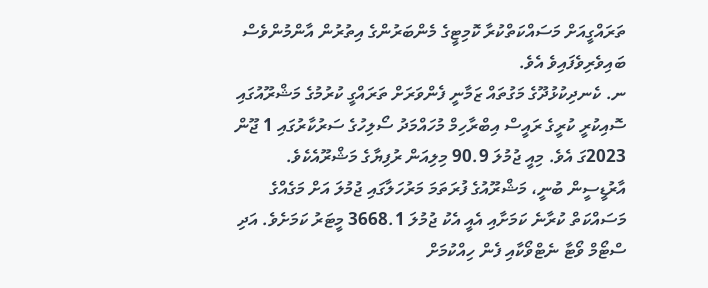ތަރައްގީއަށް މަސައްކަތްކުރާ ކޮމިޓީގެ މެންބަރުންގެ އިތުރުން އާންމުންވެސް ބައިވެރިވެފައިވެ އެވެ.
ނ. ކެނދިކުޅުދޫގެ މަގުތައް ޒަމާނީ ފެންވަރަށް ތަރައްގީ ކުރުމުގެ މަޝްރޫއުގައި ސޮއިކުރީ ކުރީގެ ރައީސް އިބްރާހިމް މުހައްމަދު ސޯލިހުގެ ސަރުކާރުގައި 1 ޖޫން 2023ގަ އެވެ. މިއީ ޖުމުލަ 90.9 މިލިއަން ރުފިޔާގެ މަޝްރޫއެކެވެ.
އާރުޑީސީން ބުނީ، މަޝްރޫއުގެ ފުރަތަމަ މަރުހަލާގައި ޖުމުލަ އަށް މަގެއްގެ މަސައްކަތް ކުރާނެ ކަމަށާއި އެއީ އެކު ޖުމުލަ 3668.1 މީޓަރު ކަމަށެވެ. އަދި ސްޓޯމް ވޯޓާ ނެޓްވޯކާއި ފެން ހިއްކުމަށް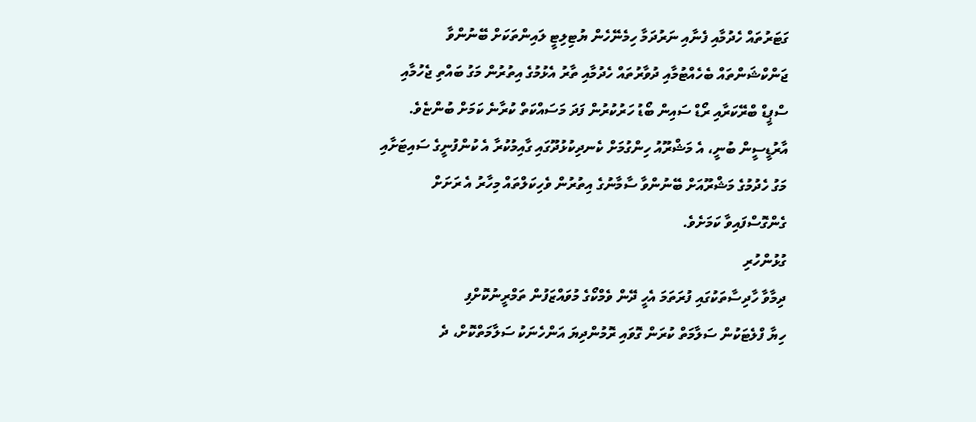ގަޓަރުތައް ހެދުމާއި ފެނާއި ނަރުދަމާ ހިމެނޭހެން ޔުޓިލިޓީ ލައިންތަކަށް ބޭނުންވާ ޖަންކްޝަންތައް ބެހެއްޓުމާއި ދުވާރުތައް ހެދުމާއި ތާރު އެޅުމުގެ އިތުރުން މަގު ބައްތި ޖެހުމާއި ސްޕީޑް ބްރޭކަރާއި ރޯޑް ސައިން ބޯޑު ހަރުކުރުން ފަދަ މަސައްކަތް ކުރާނެ ކަމަށް ބުންޏެވެ.
އާރުޑީސީން ބުނީ، އެ މަޝްރޫއު ހިންގުމަށް ކެނދިކުޅުދޫގައި ގާއިމުކުރާ އެ ކުންފުނީގެ ސައިޓަށާއި މަގު ހެދުމުގެ މަޝްރޫއަށް ބޭނުންވާ ސާމާނުގެ އިތުރުން ވެހިކަލްތައް މިހާރު އެ ރަށަށް ގެންގޮސްފައިވާ ކަމަށެވެ.
ގުޅުންހުރި
ދިމާވާ ހާދިސާތަކުގައި ފުރަތަމަ އެހީ ދޭން ވެމްކޯގެ މުވައްޒަފުން ތަމްރީނުކޮށްފި
ހިޔާ ފްލެޓަކުން ސަލާމަތް ކުރަން ގޮވައި ރޮމުންދިޔަ އަންހެނަކު ސަލާމަތްކޮށް، ދެ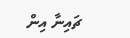ޗައިނާ އިން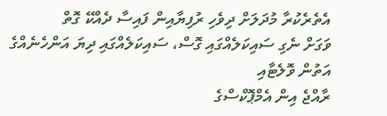އެތެރެކުރާ މުދަލަށް ދިވެހި ރުފިޔާއިން ފައިސާ ދެއްކޭ ގޮތް
ވަގަށް ނެގި ސައިކަލެއްގައި ގޮސް، ސައިކަލެއްގައި ދިޔަ އަންހެނެއްގެ އަތުން ވޮލެޓާއި
ރާއްޖެ އިން އެމްޕޮކްސްގެ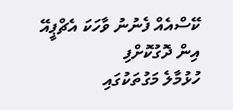ކޭސްއެއް ފެނުނު ވާހަކަ އެޗްޕީއޭ އިން ދޮގުކޮށްފި
ހުޅުމާލެ މަގުތަކުގައި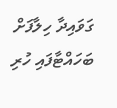ގަވައިދާ ހިލާފަށް ބަހައްޓާފައި ހުރި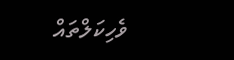ވެހިކަލްތައް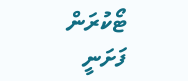ޓޯކުރަން ފަށަނީ